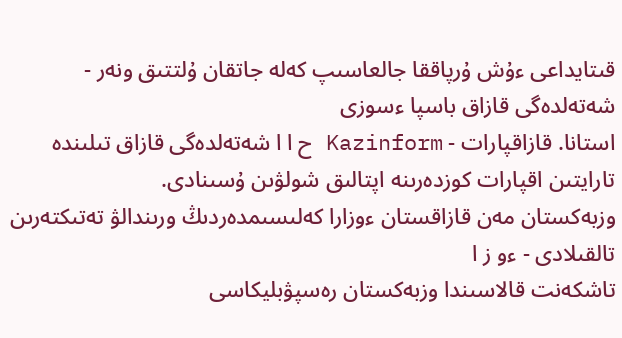قىتايداعى ءۇش ۇرپاققا جالعاسىپ كەلە جاتقان ۇلتتىق ونەر - شەتەلدەگى قازاق باسپا ءسوزى
استانا. قازاقپارات - Kazinform ح ا ا شەتەلدەگى قازاق تىلىندە تارايتىن اقپارات كوزدەرىنە اپتالىق شولۋىن ۇسىنادى.
وزبەكستان مەن قازاقستان ءوزارا كەلىسىمدەردىڭ ورىندالۋ تەتىكتەرىن تالقىلادى - ءو ز ا
تاشكەنت قالاسىندا وزبەكستان رەسپۋبليكاسى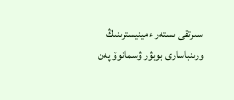سىرتقى ىستەر ءمينيسترىنىڭ ورىنباسارى بوبۋر ۋسمانوۆ پەن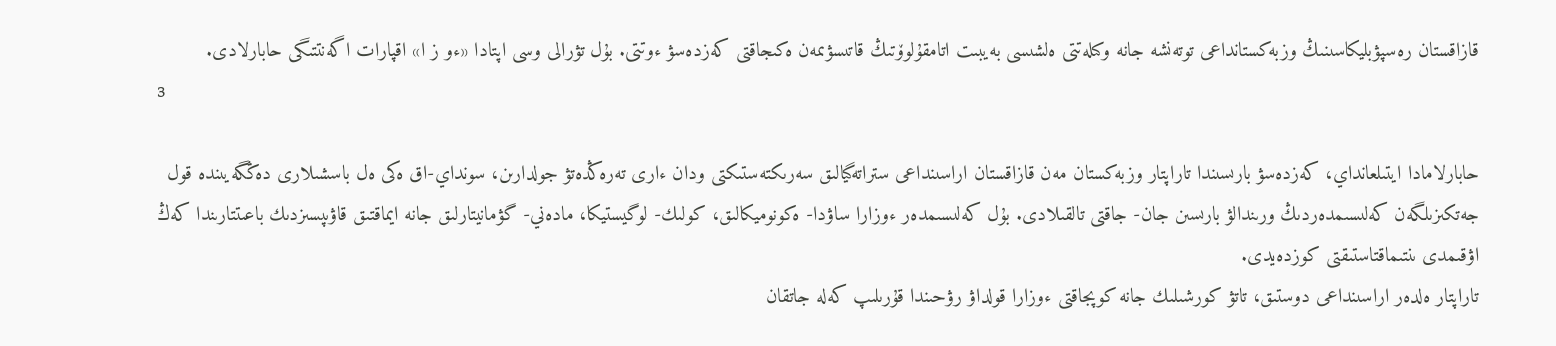قازاقستان رەسپۋبليكاسىنىڭ وزبەكستانداعى توتەنشە جانە وكىلەتتى ەلشىسى بەيبىت اتامقۇلوۆتىڭ قاتىسۋىمەن ەكىجاقتى كەزدەسۋ ءوتتى. بۇل تۋرالى وسى اپتادا «ءو ز ا» اقپارات اگەنتتىگى حابارلادى.
з

حابارلامادا ايتىلعانداي، كەزدەسۋ بارىسىندا تاراپتار وزبەكستان مەن قازاقستان اراسىنداعى ستراتەگيالىق سەرىكتەستىكتى ودان ءارى تەرەڭدەتۋ جولدارىن، سونداي-اق ەكى ەل باسشىلارى دەڭگەيىندە قول جەتكىزىلگەن كەلىسىمدەردىڭ ورىندالۋ بارىسىن جان- جاقتى تالقىلادى. بۇل كەلىسىمدەر ءوزارا ساۋدا- ەكونوميكالىق، كولىك- لوگيستيكا، مادەني- گۋمانيتارلىق جانە ايماقتىق قاۋىپسىزدىك باعىتتارىندا كەڭ اۋقىمدى ىنتىماقتاستىقتى كوزدەيدى.
تاراپتار ەلدەر اراسىنداعى دوستىق، تاتۋ كورشىلىك جانە كوپجاقتى ءوزارا قولداۋ رۋحىندا قۇرىلىپ كەلە جاتقان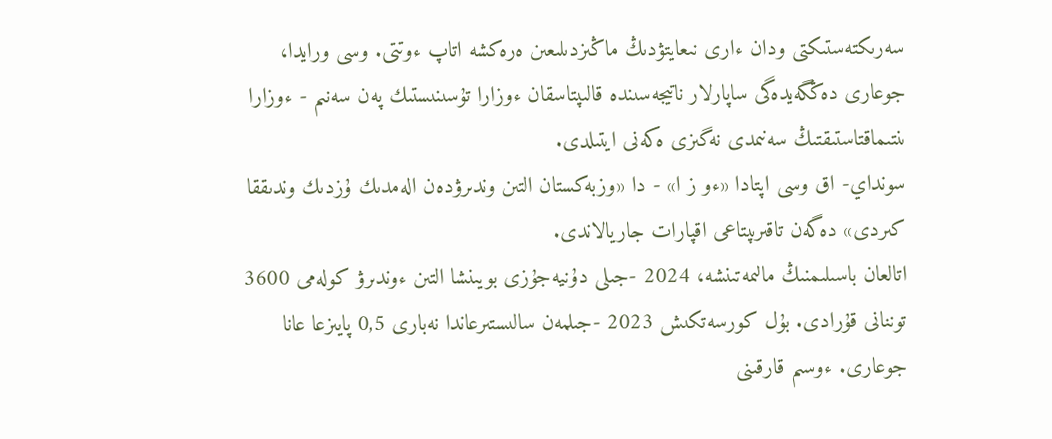سەرىكتەستىكتى ودان ءارى نىعايتۋدىڭ ماڭىزدىلىعىن ەرەكشە اتاپ ءوتتى. وسى ورايدا، جوعارى دەڭگەيدەگى ساپارلار ناتيجەسىندە قالىپتاسقان ءوزارا تۇسىنىستىك پەن سەنىم - ءوزارا ىنتىماقتاستىقتىڭ سەنىمدى نەگىزى ەكەنى ايتىلدى.
سونداي- اق وسى اپتادا «ءو ز ا» - دا «وزبەكستان التىن وندىرۋدەن الەمدىك ۇزدىك وندىققا كىردى» دەگەن تاقىرىپتاعى اقپارات جاريالاندى.
اتالعان باسىلىمنىڭ مالىمەتىنشە، 2024 -جىلى دۇنيەجۇزى بويىنشا التىن ءوندىرۋ كولەمى 3600 توننانى قۇرادى. بۇل كورسەتكىش 2023 -جىلمەن سالىستىرعاندا نەبارى 0,5 پايىزعا عانا جوعارى. ءوسىم قارقىنى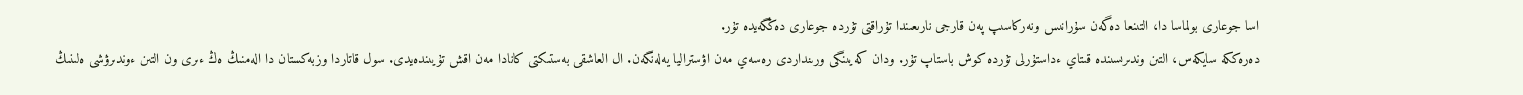اسا جوعارى بولماسا دا، التىنعا دەگەن سۇرانىس ونەركاسىپ پەن قارجى نارىعىندا تۇراقتى تۇردە جوعارى دەڭگەيدە تۇر.
دەرەككە سايكەس، التىن وندىرىسىندە قىتاي ءداستۇرلى تۇردە كوش باستاپ تۇر. ودان كەيىنگى ورىنداردى رەسەي مەن اۋستراليا يەلەنگەن. ال العاشقى بەستىكتى كانادا مەن اقش تۇيىندەيدى. سول قاتاردا وزبەكستان دا الەمنىڭ ەڭ ءىرى ون التىن ءوندىرۋشى ەلىنىڭ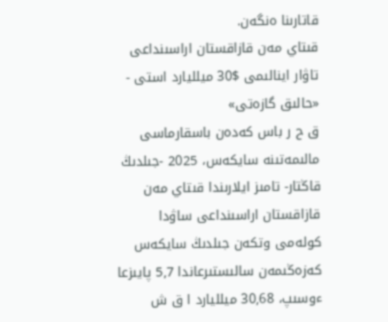قاتارىنا ەنگەن.
قىتاي مەن قازاقستان اراسىنداعى تاۋار اينالىمى $30 ميلليارد استى - «حالىق گازەتى»
ق ح ر باس كەدەن باسقارماسى مالىمەتىنە سايكەس، 2025 -جىلدىڭ قاڭتار- تامىز ايلارىندا قىتاي مەن قازاقستان اراسىنداعى ساۋدا كولەمى وتكەن جىلدىڭ سايكەس كەزەڭىمەن سالىستىرعاندا 5,7 پايىزعا ءوسىپ، 30,68 ميلليارد ا ق ش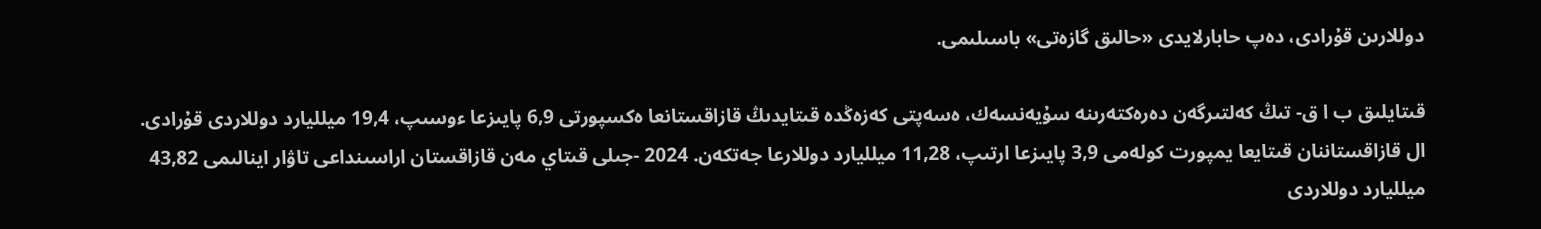دوللارىن قۇرادى، دەپ حابارلايدى «حالىق گازەتى» باسىلىمى.

قىتايلىق ب ا ق- تىڭ كەلتىرگەن دەرەكتەرىنە سۇيەنسەك، ەسەپتى كەزەڭدە قىتايدىڭ قازاقستانعا ەكسپورتى 6,9 پايىزعا ءوسىپ، 19,4 ميلليارد دوللاردى قۇرادى.
ال قازاقستاننان قىتايعا يمپورت كولەمى 3,9 پايىزعا ارتىپ، 11,28 ميلليارد دوللارعا جەتكەن. 2024 -جىلى قىتاي مەن قازاقستان اراسىنداعى تاۋار اينالىمى 43,82 ميلليارد دوللاردى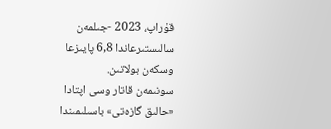قۇراپ، 2023 -جىلمەن سالىستىرعاندا 6,8 پايىزعا وسكەن بولاتىن.
سونىمەن قاتار وسى اپتادا «حالىق گازەتى» باسىلىمىندا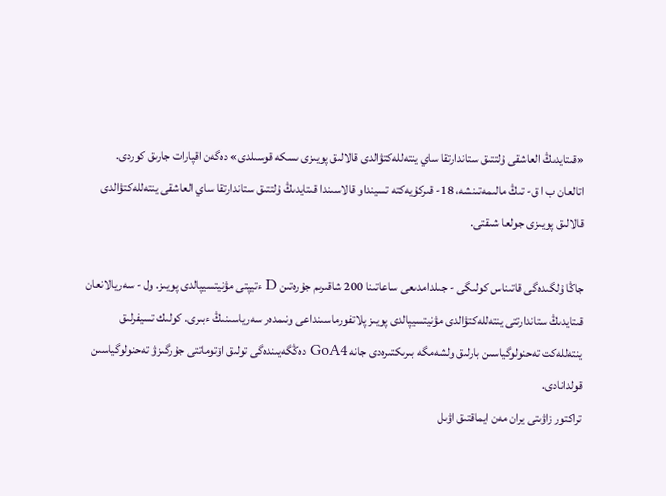«قىتايدىڭ العاشقى ۇلتتىق ستاندارتقا ساي ينتەللەكتۋالدى قالالىق پويىزى ىسكە قوسىلدى» دەگەن اقپارات جارىق كوردى.
اتالعان ب ا ق- تىڭ مالىمەتىنشە، 18- قىركۇيەكتە تسينداو قالاسىندا قىتايدىڭ ۇلتتىق ستاندارتقا ساي العاشقى ينتەللەكتۋالدى قالالىق پويىزى جولعا شىقتى.

جاڭا ۇلگىدەگى قاتىناس كولىگى - جىلدامدىعى ساعاتىنا 200 شاقىرىم جۇرەتىن D ءتيپتى مۋنيتسيپالدى پويىز. ول - سەريالانعان قىتايدىڭ ستاندارتتى ينتەللەكتۋالدى مۋنيتسيپالدى پويىز پلاتفورماسىنداعى ونىمدەر سەرياسىنىڭ ءبىرى. كولىك تسيفرلىق ينتەللەكت تەحنولوگياسىن بارلىق ولشەمگە بىرىكتىرەدى جانە GoA4 دەڭگەيىندەگى تولىق اۆتوماتتى جۇرگىزۋ تەحنولوگياسىن قولدانادى.
تراكتور زاۋىتى يران مەن ايماقتىق اۋىل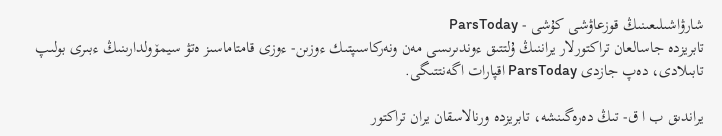شارۋاشىلىعىنىڭ قوزعاۋشى كۇشى - ParsToday
تابريزدە جاسالعان تراكتورلار يراننىڭ ۇلتتىق ءوندىرىسى مەن ونەركاسىپتىك ءوزىن- ءوزى قامتاماسىز ەتۋ سيمۆولدارىنىڭ ءبىرى بولىپ تابىلادى، دەپ جازدى ParsToday اقپارات اگەنتتىگى.

يراندىق ب ا ق- تىڭ دەرەگىنشە، تابريزدە ورنالاسقان يران تراكتور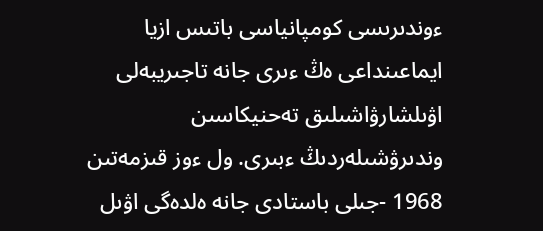ءوندىرىسى كومپانياسى باتىس ازيا ايماعىنداعى ەڭ ءىرى جانە تاجىريبەلى اۋىلشارۋاشىلىق تەحنيكاسىن وندىرۋشىلەردىڭ ءبىرى. ول ءوز قىزمەتىن 1968 -جىلى باستادى جانە ەلدەگى اۋىل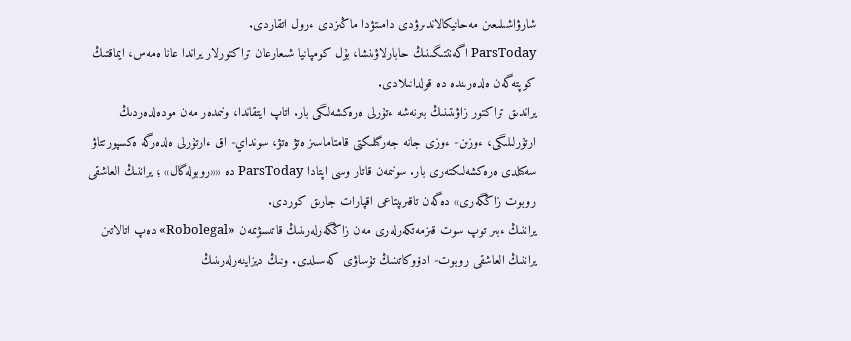شارۋاشىلىعىن مەحانيكالاندىرۋدى دامىتۋدا ماڭىزدى ءرول اتقاردى.
ParsToday اگەنتتىگىنىڭ حابارلاۋىنشا، بۇل كومپانيا شىعارعان تراكتورلار يراندا عانا ەمەس، ايماقتىڭ كوپتەگەن ەلدەرىندە دە قولدانىلادى.
يراندىق تراكتور زاۋىتىنىڭ بىرنەشە ءتۇرلى ەرەكشەلىگى بار. اتاپ ايتقاندا، ونىمدەر مەن مودەلدەردىڭ ارتۇرلىلىگى، ءوزىن- ءوزى جانە جەرگىلىكتى قامتاماسىز ەتۋ ەتۋ، سونداي- اق ءارتۇرلى ەلدەرگە ەكسپورتتاۋ سەكىلدى ەرەكشەلىكتەرى بار. سونىمەن قاتار وسى اپتادا ParsToday دە ««روبولەگال» ؛ يراننىڭ العاشقى روبوت زاڭگەرى» دەگەن تاقىرىپتاعى اقپارات جارىق كوردى.
يراننىڭ ءبىر توپ سوت قىزمەتكەرلەرى مەن زاڭگەرلەرىنىڭ قاتىسۋىمەن «Robolegal» دەپ اتالاتىن يراننىڭ العاشقى روبوت- ادۆوكاتىنىڭ تۇساۋى كەسىلدى. ونىڭ ديزاينەرلەرىنىڭ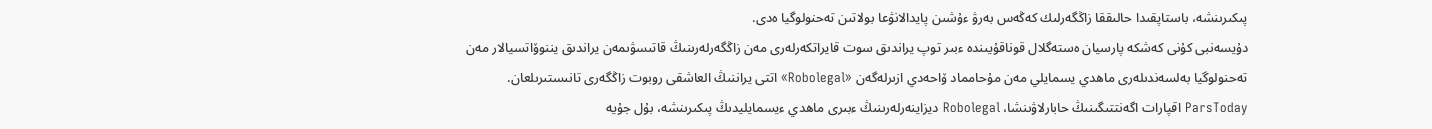پىكىرىنشە، باستاپقىدا حالىققا زاڭگەرلىك كەڭەس بەرۋ ءۇشىن پايدالانۋعا بولاتىن تەحنولوگيا ەدى.
دۇيسەنبى كۇنى كەشكە پارسيان ەستەگلال قوناقۇيىندە ءبىر توپ يراندىق سوت قايراتكەرلەرى مەن زاڭگەرلەرىنىڭ قاتىسۋىمەن يراندىق يننوۆاتسيالار مەن تەحنولوگيا بەلسەندىلەرى ماھدي يسمايلي مەن مۇحامماد ۆاحەدي ازىرلەگەن «Robolegal» اتتى يراننىڭ العاشقى روبوت زاڭگەرى تانىستىرىلعان.
ParsToday اقپارات اگەنتتىگىنىڭ حابارلاۋىنشا، Robolegal ديزاينەرلەرىنىڭ ءبىرى ماھدي ءيسمايليدىڭ پىكىرىنشە، بۇل جۇيە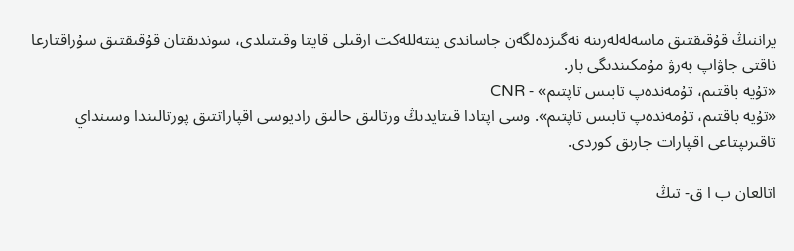يراننىڭ قۇقىقتىق ماسەلەلەرىنە نەگىزدەلگەن جاساندى ينتەللەكت ارقىلى قايتا وقىتىلدى، سوندىقتان قۇقىقتىق سۇراقتارعا ناقتى جاۋاپ بەرۋ مۇمكىندىگى بار.
«تۇيە باقتىم، تۇمەندەپ تابىس تاپتىم» - CNR
«تۇيە باقتىم، تۇمەندەپ تابىس تاپتىم». وسى اپتادا قىتايدىڭ ورتالىق حالىق راديوسى اقپاراتتىق پورتالىندا وسىنداي تاقىرىپتاعى اقپارات جارىق كوردى.

اتالعان ب ا ق- تىڭ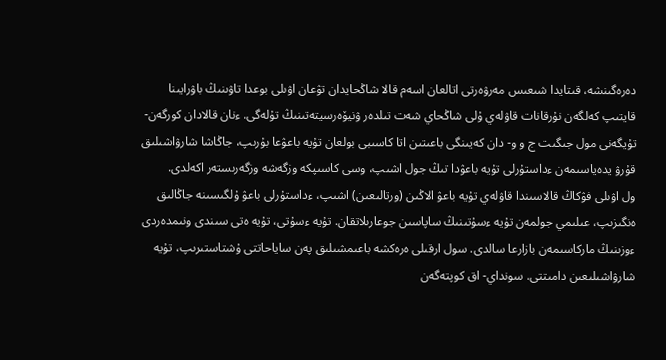دەرەگىنشە، قىتايدا شىعىس مەرۋەرتى اتالعان اسەم قالا شاڭحايدان تۋعان اۋىلى بوعدا تاۋىنىڭ باۋرايىنا قايتىپ كەلگەن نۇرقانات قاۋلەي ۇلى شاڭحاي شەت تىلدەر ۋنيۆەرسيتەتىنىڭ تۇلەگى. ءنان قالادان كورگەن- تۇيگەنى مول جىگىت ج و و- دان كەيىنگى باعىتىن اتا كاسىبى بولعان تۇيە باعۋعا بۇرىپ، جاڭاشا شارۋاشىلىق قۇرۋ يدەياسىمەن ءداستۇرلى تۇيە باعۋدا تىڭ جول اشىپ، وسى كاسىپكە وزگەشە وزگەرىستەر اكەلدى.
ول اۋىلى فۋكاڭ قالاسىندا قاۋلەي تۇيە باعۋ الاڭىن (ورتالىعىن) اشىپ، ءداستۇرلى باعۋ ۇلگىسىنە جاڭالىق ەنگىزىپ، عىلىمي جولمەن تۇيە ءسۇتىنىڭ ساپاسىن جوعارىلاتقان. تۇيە ءسۇتى، تۇيە ەتى سىندى ونىمدەردى ءوزىنىڭ ماركاسىمەن بازارعا سالدى. سول ارقىلى ەرەكشە باعىمشىلىق پەن ساياحاتتى ۇشتاستىرىپ، تۇيە شارۋاشىلىعىن دامىتتى. سونداي- اق كوپتەگەن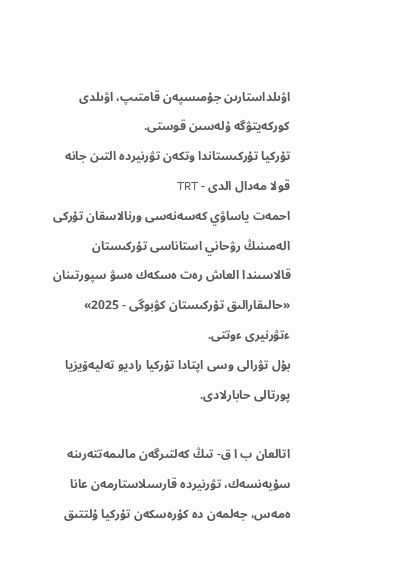اۋىلداستارىن جۇمىسپەن قامتىپ، اۋىلدى كوركەيتۋگە ۇلەسىن قوستى.
تۇركيا تۇركىستاندا وتكەن تۋرنيردە التىن جانە قولا مەدال الدى - TRT
احمەت ياساۋي كەسەنەسى ورنالاسقان تۇركى الەمىنىڭ رۋحاني استاناسى تۇركىستان قالاسىندا العاش رەت ەسكەك ەسۋ سپورتىنان «حالىقارالىق تۇركىستان كۋبوگى - 2025» ءتۋرنيرى ءوتتى.
بۇل تۋرالى وسى اپتادا تۇركيا راديو تەليەۆيزيا پورتالى حابارلادى.

اتالعان ب ا ق- تىڭ كەلتىرگەن مالىمەتتەرىنە سۇيەنسەك، تۋرنيردە قارسىلاستارمەن عانا ەمەس، جەلمەن دە كۇرەسكەن تۇركيا ۇلتتىق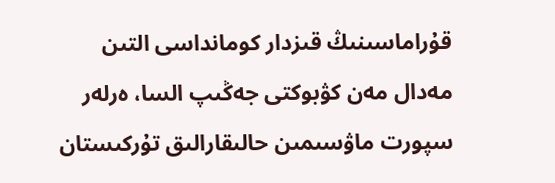قۇراماسىنىڭ قىزدار كومانداسى التىن مەدال مەن كۋبوكتى جەڭىپ السا، ەرلەر سپورت ماۋسىمىن حالىقارالىق تۇركىستان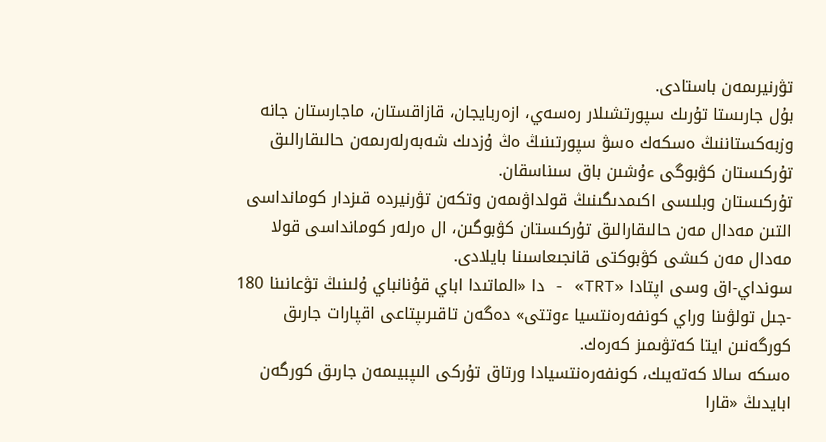تۋرنيرىمەن باستادى.
بۇل جارىستا تۇرىك سپورتشىلار رەسەي، ازەربايجان، قازاقستان، ماجارستان جانە وزبەكستاننىڭ ەسكەك ەسۋ سپورتىنىڭ ەڭ ۇزدىك شەبەرلەرىمەن حالىقارالىق تۇركىستان كۋبوگى ءۇشىن باق سىناسقان.
تۇركىستان وبلىسى اكىمدىگىنىڭ قولداۋىمەن وتكەن تۋرنيردە قىزدار كومانداسى التىن مەدال مەن حالىقارالىق تۇركىستان كۋبوگىن، ال ەرلەر كومانداسى قولا مەدال مەن كىشى كۋبوكتى قانجىعاسىنا بايلادى.
سونداي-اق وسى اپتادا «TRT» - دا «الماتىدا اباي قۇنانباي ۇلىنىڭ تۋعانىنا 180 -جىل تولۋىنا وراي كونفەرەنتسيا ءوتتى» دەگەن تاقىرىپتاعى اقپارات جارىق كورگەنىن ايتا كەتۋىمىز كەرەك.
ەسكە سالا كەتەيىك، كونفەرەنتسيادا ورتاق تۇركى الىپبيىمەن جارىق كورگەن ابايدىڭ «قارا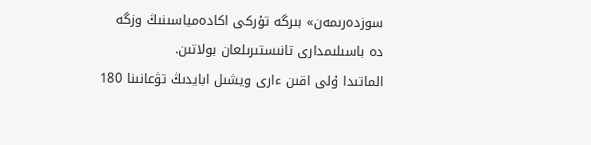سوزدەرىمەن» بىرگە تۇركى اكادەمياسىنىڭ وزگە دە باسىلىمدارى تانىستىرىلعان بولاتىن.
الماتىدا ۇلى اقىن ءارى ويشىل ابايدىڭ تۋعانىنا 180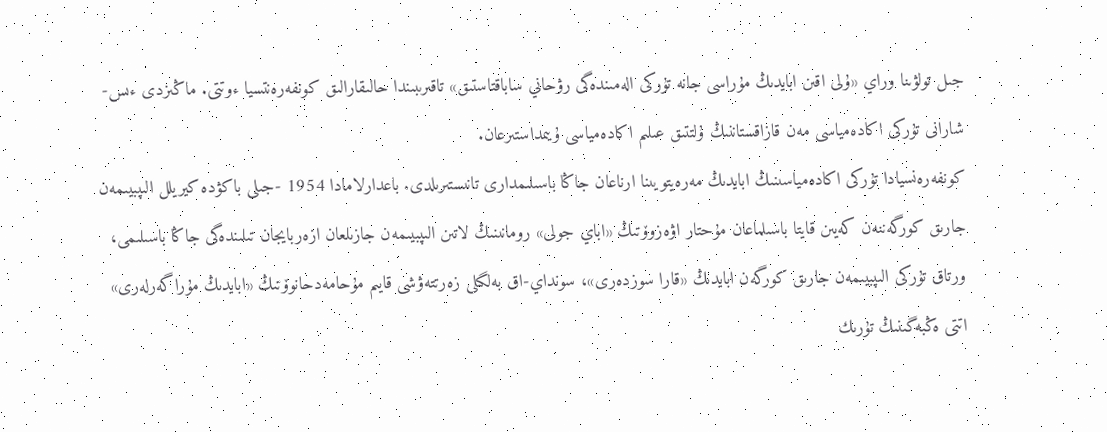جىل تولۋىنا وراي «ۇلى اقىن ابايدىڭ مۇراسى جانە تۇركى الەمىندەگى رۋحاني ساباقتاستىق» تاقىرىبىندا حالىقارالىق كونفەرەنتسيا ءوتتى. ماڭىزدى ءىس- شارانى تۇركى اكادەمياسى مەن قازاقستاننىڭ ۇلتتىق عىلىم اكادەمياسى ۇيىمداستىرعان.
كونفەرەنسيادا تۇركى اكادەمياسىنىڭ ابايدىڭ مەرەيتويىنا ارناعان جاڭا باسىلىمدارى تانىستىرىلدى. باعدارلامادا 1954 -جىلى باكۋدە كيريلل الىپبيىمەن جارىق كورگەننەن كەيىن قايتا باسىلماعان مۇحتار اۋەزوۆتىڭ «اباي جولى» رومانىنىڭ لاتىن الىپبيىمەن جازىلعان ازەربايجان تىلىندەگى جاڭا باسىلىمى، ورتاق تۇركى الىپبيىمەن جارىق كورگەن ابايدىڭ «قارا سوزدەرى»، سونداي-اق بەلگىلى زەرتتەۋشى قايىم مۇحامەدحانوۆتىڭ «ابايدىڭ مۇراگەرلەرى» اتتى ەڭبەگىنىڭ تۇرىك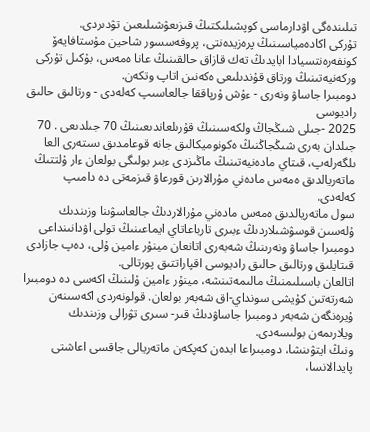تىلىندەگى اۋدارماسى كوپشىلىكتىڭ قىزىعۋشىلىعىن تۋدىردى.
تۇركى اكادەمياسىنىڭ پرەزيدەنتى، پروفەسسور شاحين مۇستافايەۆ كونفەرەنتسيادا ابايدىڭ تەك قازاق حالقىنىڭ عانا ەمەس، بۇكىل تۇركى وركەنيەتىنىڭ ورتاق قۇندىلىعى ەكەنىن اتاپ وتكەن.
دومبىرا جاساۋ ونەرى - ءۇش ۇرپاققا جالعاسىپ كەلەدى - ورتالىق حالىق راديوسى
2025 -جىلى شىڭجاڭ ولكەسىنىڭ قۇرىلعاندىعىنىڭ 70 جىلدىعى . 70 جىلدان بەرى شىڭجاڭنىڭ ەكونوميكالىق جانە قوعامدىق ىستەرى العا ىلگەرلەپ، قىتاي مادەنيەتىنىڭ ماڭىزدى ءبىر بولىگى بولعان ءار ۇلتتىڭ ماتەريالدىق ەمەس مادەني مۇرالارىن قورعاۋ قىزمەتى دە دامىپ كەلەدى.
سول ماتەريالدىق ەمەس مادەني مۇرالاردىڭ جالعاسۋىنا وزىندىك ۇلەسىن قوسۋشىلاردىڭ ءبىرى تارباعاتاي ايماعىنىڭ تولى اۋدانىنداعى دومبىرا جاساۋ ونەرىنىڭ شەبەرى اتانعان مينۇر ءامين ۇلى، دەپ جازادى قىتايلىق ورتالىق حالىق راديوسى اقپاراتتىق پورتالى.
اتالعان باسىلىمنىڭ مالىمەتىنشە، مينۇر ءامين ۇلىنىڭ اكەسى دە دومبىرا شەرتەتىن كۇيشى سونداي-اق شەبەر بولعان. قولونەردى اكەسىنەن ۇيرەنگەن شەبەر دومبىرا جاساۋدىڭ قىر- سىرى تۋرالى وزىندىك ويلارىمەن بولىسەدى.
ونىڭ ايتۋىنشا، دومبىراعا ابدەن كەپكەن ماتەريالى جاقسى اعاشتى پايدالانسا،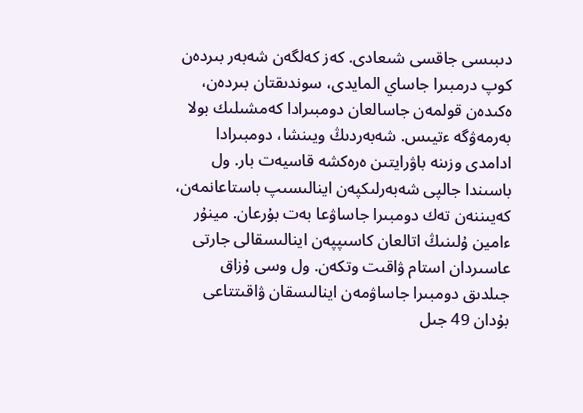دىبىسى جاقسى شىعادى. كەز كەلگەن شەبەر بىردەن كوپ درمبىرا جاساي المايدى، سوندىقتان بىردەن، ەكىدەن قولمەن جاسالعان دومبىرادا كەمشىلىك بولا بەرمەۋگە ءتيىس. شەبەردىڭ ويىنشا، دومبىرادا ادامدى وزىنە باۋرايتىن ەرەكشە قاسيەت بار. ول باسىندا جالپى شەبەرلىكپەن اينالىسىپ باستاعانمەن، كەيىننەن تەك دومبىرا جاساۋعا بەت بۇرعان. مينۇر ءامين ۇلىنىڭ اتالعان كاسىپپەن اينالىسقالى جارتى عاسىردان استام ۋاقىت وتكەن. ول وسى ۇزاق جىلدىق دومبىرا جاساۋمەن اينالىسقان ۋاقىتتاعى بۇدان 49 جىل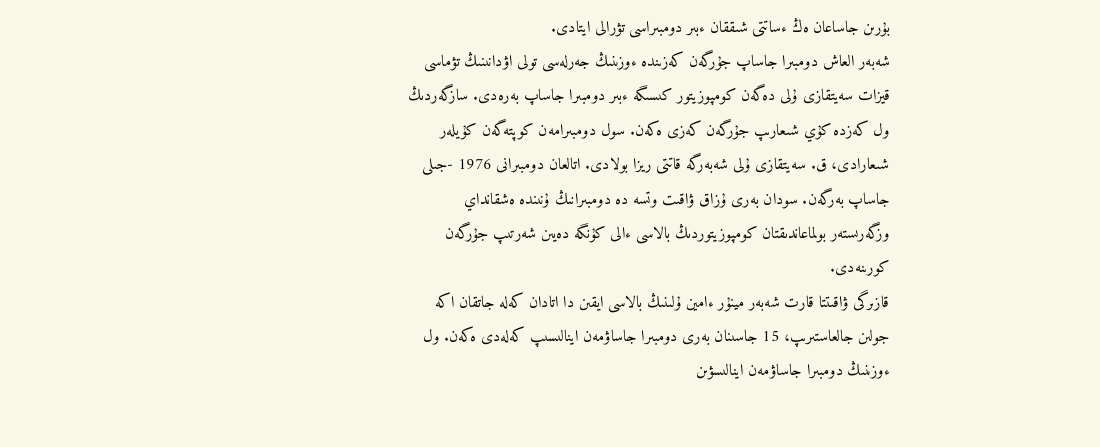بۇرىن جاساعان ەڭ ءساتتى شىققان ءبىر دومبىراسى تۋرالى ايتادى.
شەبەر العاش دومبىرا جاساپ جۇرگەن كەزىندە ءوزىنىڭ جەرلەسى تولى اۋدانىنىڭ تۋماسى قيزات سەيتقازى ۇلى دەگەن كومپوزيتور كىسىگە ءبىر دومبىرا جاساپ بەرەدى. سازگەردىڭ ول كەزدە كۇي شىعارىپ جۇرگەن كەزى ەكەن. سول دومبىرامەن كوپتەگەن كۇيلەر شىعارادى، ق. سەيتقازى ۇلى شەبەرگە قاتتى ريزا بولادى. اتالعان دومبىرانى 1976 -جىلى جاساپ بەرگەن. سودان بەرى ۇزاق ۋاقىت وتسە دە دومبىرانىڭ ۇنىندە ەشقانداي وزگەرىستەر بولماعاندىقتان كومپوزيتوردىڭ بالاسى ءالى كۇنگە دەيىن شەرتىپ جۇرگەن كورىنەدى.
قازىرگى ۋاقىتتا قارت شەبەر مينۇر ءامين ۇلىنىڭ بالاسى ايقىن دا اتادان كەلە جاتقان اكە جولىن جالعاستىرىپ، 15 جاسىنان بەرى دومبىرا جاساۋمەن اينالىسىپ كەلەدى ەكەن. ول ءوزىنىڭ دومبىرا جاساۋمەن اينالىسۋىن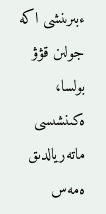ءبىرىنشى اكە جولىن قۋۋ بولسا، ەكىنشىسى ماتەريالدىق ەمەس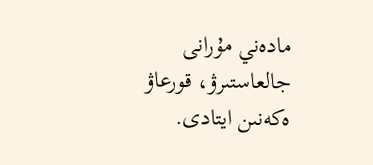مادەني مۇرانى جالعاستىرۋ، قورعاۋ ەكەنىن ايتادى.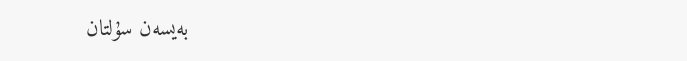بەيسەن سۇلتان